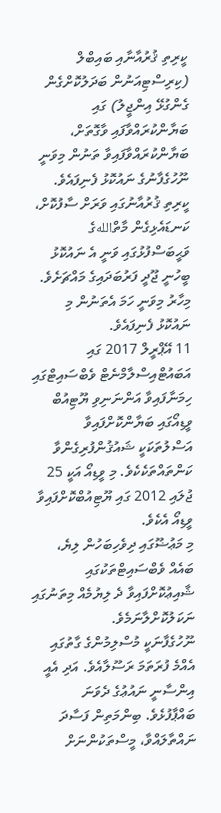ކީރިތި ޤުރުއާނާއި ބައިބްލް (ކިރިސްޓިއަނުން ބަދަލުކޮށްގެން ގެންގުޅޭ އިންޖީލު) ގައި ބަޔާންކުރައްވާފައި ވާގޮތަށް، ބަޔާންކުރައްވާފައިވާ ތަނުން މިވަނީ ނޫހުގެފާނުގެ ނައުކޮޅު ފެނިފައެވެ. ކީރިތި ޤުރުއާނުގައި ވަރަށް ސާފުކޮށް، ކަނޑައެޅިގެން މާތްاللهގެ ވަޙީބަސްފުޅުގައި ވަނީ އެ ނައުކޮޅު ބީހުނީ ޖޫދީ ފަރުބަދައިގެ މައްޗަށެވެ. މިހާރު މިވަނީ ހަމަ އެތަނުން މި ނައުކޮޅު ފެނިފައެވެ.
11 އޭޕްރީލް 2017 ގައި އަބައުޓްއިސްލާމްނެޓް ވެބްސައިޓްގައި ހިމަނާފައިވާ އަންނަނިވި ޔޫޓިއުބް ވީޑިއޯގައި ބަޔާންކޮށްފައިވާ އަސްލުތަކަކީ ޝައުޤުންފުރިގެންވާ ކަންތައްތަކެކެވެ. މި ވީޑިއޯ އަކީ 25 ޖުލައި 2012 ގައި ޔޫޓިއުބްކޮށްފައިވާ ވީޑިއޯ އެކެވެ.
މި މަޢުޟޫގައި ދިވެހިބަހުން ލިޔެ، ބައެއް ވެބްސައިޓްތަކުގައި ޝާއިޢުކޮށްފައިވާ ދެ ލިޔުމެއް މިތަނުގައި ނަކަލުކޮށްލާނަމެވެ.
ނޫހުގެފާނަކީ މުސްލިމުންގެ ގާތުގައި އެއްމެ ފުރަތަމަ ރަސޫލާއެވެ. އަދި އެއީ އިންސާނީ ނައުޢުގެ ދެވަނަ ބައްޕާފުޅެވެ. ބިންމަތިން ފަސާދަ ނައްތާލައްވާ، މީސްތަކުންނަށް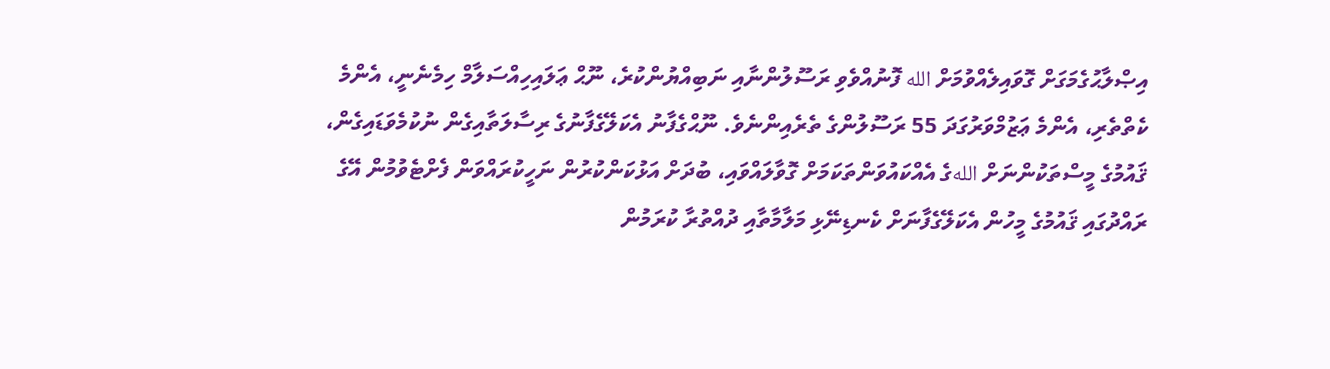އިޞްލާޙުގެމަގަށް ގޮވައިލެއްވުމަށް الله ފޮނުއްވެވި ރަސޫލުންނާއި ނަބިއްޔުންކުރެ، ނޫޙް ޢަލައިހިއްސަލާމް ހިމެނެނީ، އެންމެ ކެތްތެރި، އެންމެ ޢަޒުމްވަރުގަދަ 55 ރަސޫލުންގެ ތެރެއިންނެވެ. ނޫޙްގެފާނު އެކަލޭގެފާނުގެ ރިސާލަތާއިގެން ނުކުމެވަޑައިގެން، ޤައުމުގެ މީސްތަކުންނަށް اللهގެ އެއްކައުވަންތަކަމަށް ގޮވާލައްވައި، ބުދަށް އަޅުކަންކުރުން ނަހީކުރައްވަން ފެށްޓެވުމުން އޭގެ ރައްދުގައި ޤައުމުގެ މީހުން އެކަލޭގެފާނަށް ކެނޑިނޭޅި މަލާމާތާއި ދުއްތުރާ ކުރަމުން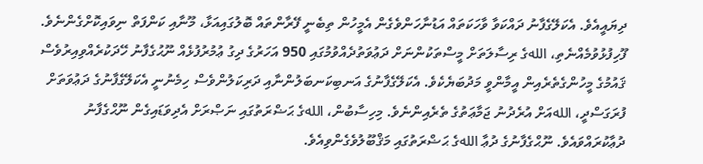ދިޔައީއެވެ. އެކަލޭގެފާނު ދައްކަވާ ވާހަކަތައް އަޑުނާހަންވެގެން އެމީހުން ތިބެނީ ފޭރާންތައް ބޮލުގައިއަޅާ، މޫނާއި ކަންފަތް ނިވައިކޮށްގެންނެވެ.
ފޫހިފުޅުވުމެއްނެތި، اللهގެ ރިސާލަތަށް މީސްތަކުންނަށް ދަޢުވަތުދެއްވުމުގައި 950 އަހަރުގެ ދިގު ޢުމުރުފުޅެއް ނޫޙުގެފާނު ހޭދަކުރެއްވިއިރުވެސް ޤައުމުގެ މީހުންގެތެރެއިން އީމާންވީ މަދުބަޔެކެވެ. އެކަލޭގެފާނުގެ އަނބިކަނބަލުންނާއި ދަރިކަލުންވެސް ހިމެނުނީ އެކަލޭގެފާނުގެ ދަޢުވަތަށް ފުރަގަސްދީ، اللهއަށް އުރެދުނު ޖަމާޢަތުގެ ތެރެއިންނެވެ. މިހިސާބުން، اللهގެ ޙަޟްރަތުގައި ނަޞްރަށް އެދިވަޑައިގެން ނޫޙްގެފާނު ދުޢާކުރައްވައެވެ. ނޫޙްގެފާނުގެ ދުޢާ اللهގެ ޙަޟްރަތުގައި މަޤްބޫލުވެގެންވިއެވެ.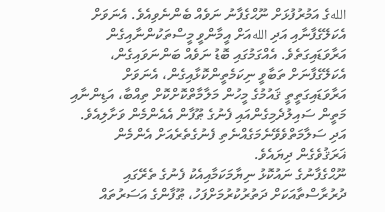اللهގެ އަމުރުފުޅަށް ނޫޙްގެފާނު ނަވެއް ބެންނެވިއެވެ. އެނަވަށް އެކަލޭގެފާނާއި އަދި اللهއަށް އީމާންވީ މީސްތަކުންނާއިގެން އަރާވަޑައިގަތެވެ. އެއްގަމުގައި ބޮޑު ނަވެއް ބަންނަވައިގެން، އެކަލޭގެފާނަށް ތަބާވީ ނިކަމެތީންކޮޅާއިގެން، އެނަވަށް އަރާވަޑައިގަތީތީ ޤައުމުގެ މީހުން މަލާމާތްކޮށްކޮށް ތިއްބާ، އަޑިންނާއި މަތީން ސައިލުދެމިގެންއައި ފެނުގެ ޠޫފާން އެއެންމެން ވަށާލިއެވެ. އަދި ސަލާމަތްވެވޭނެމަގެއްނެތި ފެނުގެތެރެއަށް އެންމެން ޣަރަޤުވެގެން ދިޔައެވެ.
ނޫޙްގެފާނުގެ ނައުކޮޅު ނިޔާމަކަމާއިއެކު ފެނުގެ ތެރޭގައި ދުރުރާސްތާއަކަށް ދަތުރުކުރުމަށްފަހު، ޠޫފާންގެ އަސަރުތައް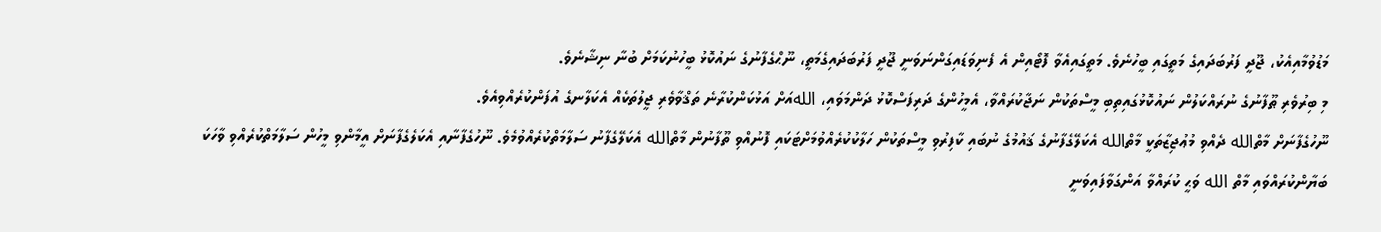މަޑުވުމާއިއެކު، ޖޫދީ ފަރުބަދައިގެ މަތީގައި ބީހުނެވެ. މަތީގައިއެވާ ފޮޓޯއިން އެ ފެނިވަޑައިގަންނަވަނީ ޖޫދީ ފަރުބަދައިގެމަތީ، ނޫޙްގެފާނުގެ ނައުކޮޅު ބީހުނުކަމަށް ބުނާ ނިޝާނެވެ.
މި ބިރުވެރި ޠޫފާނުގެ ނުރައްކަލުން ނައުކޮޅުގައިތިބި މީސްތަކުން ނަޖާކުރައްވާ، އެމީހުންގެ ދަރިފަސްކޮޅު ދަންމަވައި، اللهއަށް އަޅުކަންކުރާނެ ތަޤްވާވެރި ޖީލުތަކެއް އެކަލާނގެ އުފަންކުރެއްވިއެވެ.
ނޫހުގެފާނަށް މާތްالله ދެއްވި މުޢުޖިޒާތަކީ މާތްالله އެކަލޭގެފާނުގެ ޤައުމުގެ ނުބައި ކާފިރުވި މީސްތަކުން ހަލާކުކުރެއްވުމަށްޓަކައި ފޮނުއްވި ތޫފާނުން މާތްالله އެކަލޭގެފާނު ސަލާމަތްކުރެއްވުމެވެ. ނޫހުގެފާނާއި އެކަލެގެފާނަށް އީމާންވި މީހުން ސަލާމަތްކުރެއްވި ވާހަކަ ބަޔާންކުރައްވައި މާތް الله ވަޙީ ކުރައްވާ އަންގަވާފައިވަނީ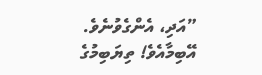”އަދި، އެންގެވުނެވެ. އޭބިމާއެވެ! ތިޔަބިމުގެ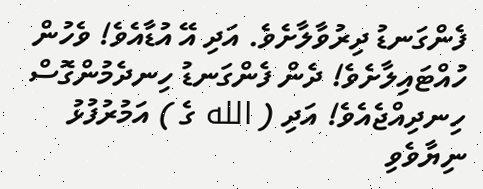ފެންގަނޑު ދިރުވާލާށެވެ. އަދި އޭ އުޑާއެވެ! ވެހުން ހުއްޓައިލާށެވެ! ދެން ފެންގަނޑު ހިނދެމުންގޮސް ހިނދިއްޖެއެވެ! އަދި ( الله ގެ ) އަމުރުފުޅު ނިޔާވެވި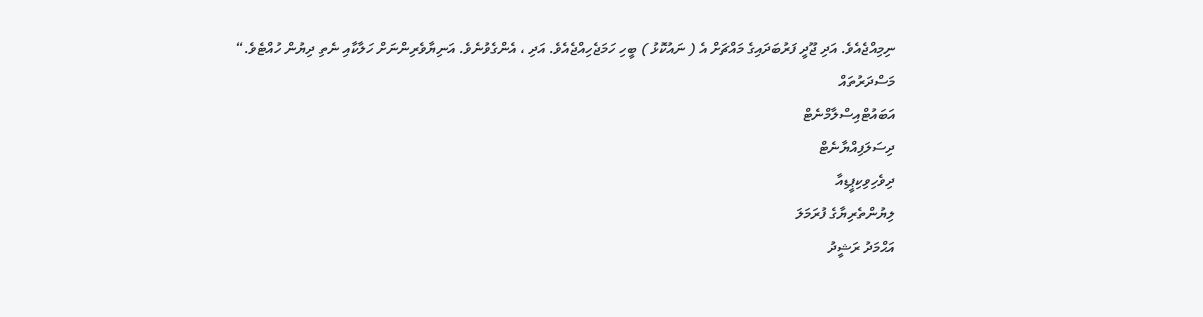ނިމިއްޖެއެވެ. އަދި ޖޫދީ ފަރުބަދައިގެ މައްޗަށް އެ ( ނައުކޮޅު ) ބީހި ހަމަޖެހިއްޖެއެވެ. އަދި ، އެންގެވުނެވެ. އަނިޔާވެރިންނަށް ހަލާކާއި ނެތި ދިޔުން ހުއްޓެވެ.“
މަސްދަރުތައް
އަބައުޓްއިސްލާމްނެޓް
ދިސަލަފިއްޔާނެޓް
ދިވެހިވިކިޕީޑިއާ
ލިޔުންތެރިޔާގެ ފުރަމަލަ
އަޙްމަދު ރަޝީދު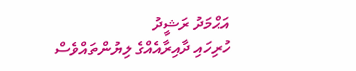އަޙްމަދު ރަޝީދު
ހުރިހައި ދާއިރާއެއްގެ ލިޔުންތައްވެސް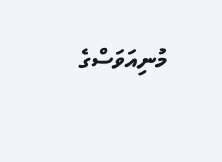މުނިއަވަސްގެ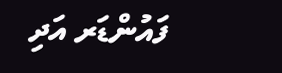ފައުންޑަރ އަދި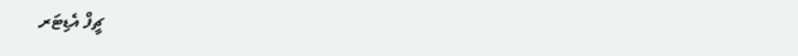ޗީފް އެޑިޓަރ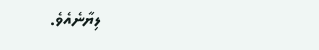ލިޔާނެއެވެ.